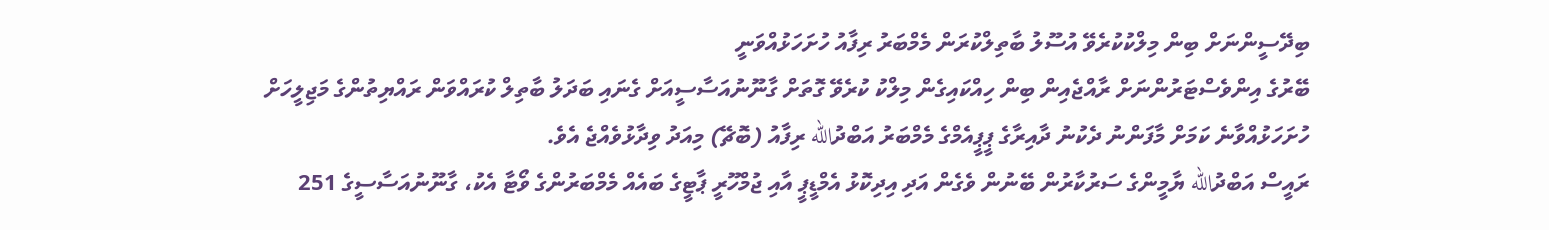ބިދޭސީންނަށް ބިން މިލްކުކުރެވޭ އުސޫލު ބާތިލްކުރަން މެމްބަރު ރިފާއު ހުށަހަޅުއްވަނީ
ބޭރުގެ އިންވެސްޓަރުންނަށް ރާއްޖެއިން ބިން ހިއްކައިގެން މިލްކު ކުރެވޭ ގޮތަށް ގާނޫނުއަސާސީއަށް ގެނައި ބަދަލު ބާތިލް ކުރައްވަން ރައްޔިތުންގެ މަޖިލީހަށް ހުށަހަޅުއްވާނެ ކަމަށް މާފަންނު ދެކުނު ދާއިރާގެ ޕީޕީއެމްގެ މެމްބަރު އަބްދުالله ރިފާއު (ބޮޗޭ) މިއަދު ވިދާޅުވެއްޖެ އެވެ.
ރައީސް އަބްދުالله ޔާމީންގެ ސަރުކާރުން ބޭނުން ވެގެން އަދި އިދިކޮޅު އެމްޑީޕީ އާއި ޖުމްހޫރީ ޕާޓީގެ ބައެއް މެމްބަރުންގެ ވޯޓާ އެކު، ގާނޫނުއަސާސީގެ 251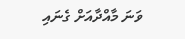ވަނަ މާއްދާއަށް ގެނައި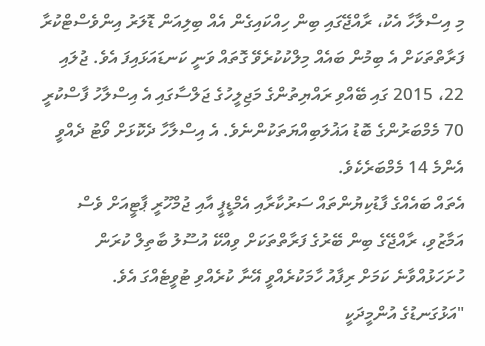މި އިސްލާހާ އެކު، ރާއްޖޭގައި ބިން ހިއްކައިގެން އެއް ބިލިއަން ޑޮލަރު އިންވެސްޓްކުރާ ފަރާތްތަކަށް އެ ބިމުން ބައެއް މިލްކުކުރެވޭ ގޮތައް ވަނީ ކަނޑައަޅައިފަ އެވެ. ޖުލައި 22، 2015 ގައި ބޭއްވި ރައްޔިތުންގެ މަޖިލީހުގެ ޖަލްސާގައި އެ އިސްލާހު ފާސްކުރީ 70 މެމްބަރުންގެ ބޮޑު އަޣުލަބިއްޔަތަކުންނެވެ. އެ އިސްލާހާ ދެކޮޅަށް ވޯޓު ދެއްވީ އެންމެ 14 މެމްބަރެކެވެ.
އެތައް ބައެއްގެ ފާޑުކިޔުންތައް ސަރުކާރާއި އެމްޑީޕީ އާއި ޖުމްހޫރީ ޕާޓީއަށް ވެސް އަމާޒުވި، ރާއްޖޭގެ ބިން ބޭރުގެ ފަރާތްތަކަށް ވިއްކޭ އުސޫލު ބާތިލް ކުރަން ހުށަހަޅުއްވާނެ ކަމަށް ރިފާއު ހާމަކުރެއްވީ އޭނާ ކުރެއްވި ޓުވީޓެއްގަ އެވެ.
"އަޅުގަނޑުގެ އުންމީދަކީ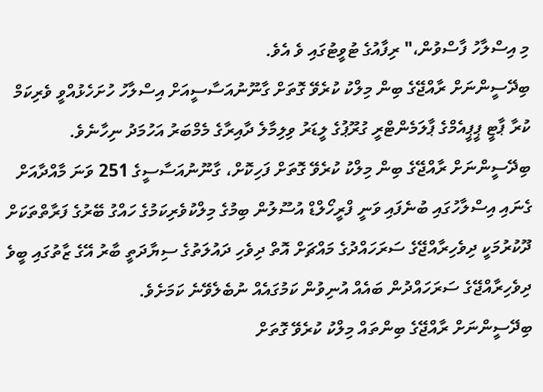މި އިސްލާހު ފާސްވުން،" ރިފާއުގެ ޓުވީޓުގައި ވެ އެވެ.
ބިދޭސީންނަށް ރާއްޖޭގެ ބިން މިލްކު ކުރެވޭ ގޮތަށް ގާނޫނުއަސާސީއަށް އިސްލާހު ހުށަހެޅުއްވީ ވެރިކަމް ކުރާ ޕާޓީ ޕީޕީއެމްގެ ޕާލަމެންޓްރީ ގުރޫޕުގެ ލީޑަރު ވިލިމާލެ ދާއިރާގެ މެމްބަރު އަހުމަދު ނިހާނެވެ.
ބިދޭސީންނަށް ރާއްޖޭގެ ބިން މިލްކު ކުރެވޭ ގޮތަށް ފަހިކޮށް، ގާނޫނުއަސާސީގެ 251 ވަނަ މާއްދާއަށް ގެނައި އިސްލާހުގައި ބުނެފައި ވަނީ ފްރީހޯލްޑް އުސޫލުން ބިމުގެ މިލްކުވެރިކަމުގެ ހައްގު ބޭރުގެ ފަރާތްތަކަށް ދޫކުރުމަކީ ދިވެހިރާއްޖޭގެ ސަރަހައްދުގެ މައްޗަށް އޮތް ދިވެހި ދައުލަތުގެ ސިޔާދަތީ ބާރު އޭގެ ޒާތުގައި ބީވެ ދިވެހިރާއްޖޭގެ ސަރަހައްދުން ބައެއް އުނިވުން ކަމުގައެއް ނުބެލެވޭނެ ކަމަށެވެ.
ބިދޭސީންނަށް ރާއްޖޭގެ ބިންތައް މިލްކު ކުރެވޭ ގޮތަށް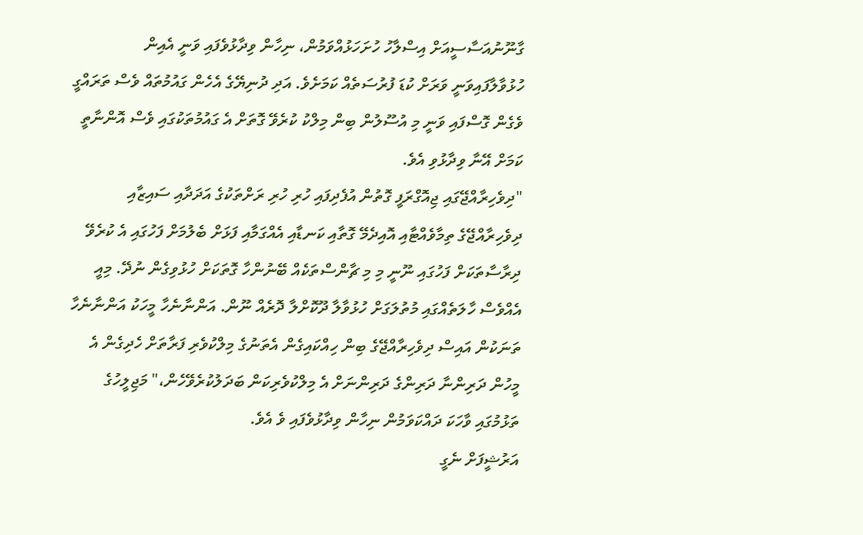ގާނޫނުއަސާސީއަށް އިސްލާހު ހުށަހަޅުއްވަމުން، ނިހާން ވިދާޅުވެފައި ވަނީ އެއިން ހުޅުވާލާފައިވަނީ ވަރަށް ކުޑަ ފުރުސަތެއް ކަމަށެވެ. އަދި ދުނިޔޭގެ އެހެން ގައުމުތައް ވެސް ތަރައްގީ ވެގެން ގޮސްފައި ވަނީ މި އުސޫލުން ބިން މިލްކު ކުރެވޭ ގޮތަށް އެ ގައުމުތަކުގައި ވެސް އޮންނާތީ ކަމަށް އޭނާ ވިދާޅުވި އެވެ.
"ދިވެހިރާއްޖޭގައި ޖިއޮގްރަފީ ގޮތުން އުފެދިފައި ހުރި ހުރި ރަށްތަކުގެ އަދަދާއި ސައިޒާއި ދިވެހިރާއްޖޭގެ ތިމާވެއްޓާއި އޮއިދެމޭ ގޮތާއި ކަނޑާއި އެއްގަމާއި ފަޅަށް ބެލުމަށް ފަހުގައި އެ ކުރެވޭ ދިރާސާތަކަށް ފަހުގައި ނޫނީ މި މި ޗާންސްތަކެއް ބޭނުންހާ ގޮތަކަށް ހުޅުވިގެން ނުދޭ. މިއީ އެއްވެސް ހާލަތެއްގައި މުތުލަގަށް ހުޅުވާލާ ދޫކޮށްލާ ދޮރެއް ނޫން. އަންނާނެހާ މީހަކު އަންނާނެހާ ތަނަކުން އައިސް ދިވެހިރާއްޖޭގެ ބިން ހިއްކައިގެން އެތަނުގެ މިލްކުވެރި ފަރާތަށް ހެދިގެން އެ މީހުން ދަރިންނާ ދަރިންގެ ދަރިންނަށް އެ މިލްކުވެރިކަން ބަދަލުކުރެވޭހެން،" މަޖިލީހުގެ ތަޅުމުގައި ވާހަކަ ދައްކަވަމުން ނިހާން ވިދާޅުވެފައި ވެ އެވެ.
އަރުޝީފަށް ނެގީ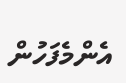އެންމެފަހުން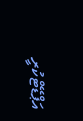އަޕްޑޭޓްކުރީ